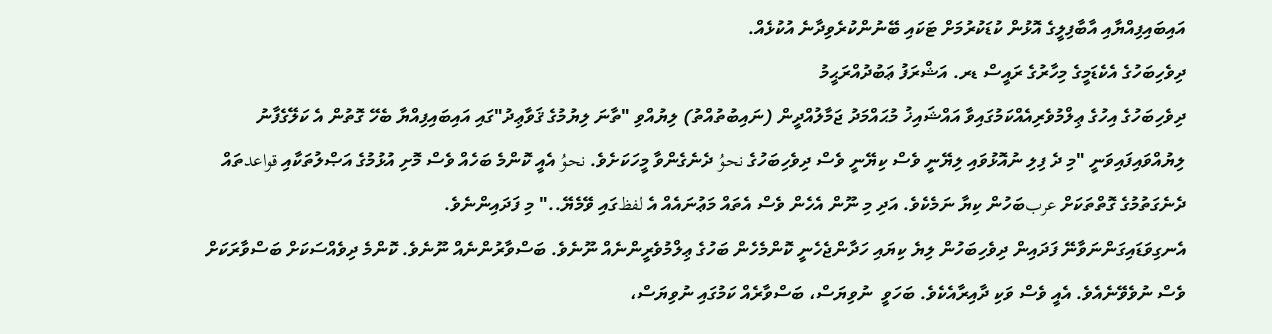އައިބައިފިއްޔާއި އާބާފިލީގެ އޮޅުން ކުޑަކުރުމަށް ޓަކައި ބޭނުންކުރެވިދާނެ އުކުޅެއް.
ދިވެހިބަހުގެ އެކެޑަމީގެ މިހާރުގެ ރައީސް ޑރ. އަޝްރަފު ޢަބުދުއްރަޙީމު
ދިވެހިބަހުގެ އިހުގެ ޢިލްމުވެރިއެއްކަމުގައިވާ އައްޝައިޚު މުޙައްމަދު ޖަމާލުއްދީން (ނައިބުތުއްތު) ލިޔުއްވި "ތާނަ ލިޔުމުގެ ޤަވާޢިދު"ގައި އައިބައިފިއްޔާ ބެހޭ ގޮތުން އެ ކަލޭގެފާނު ލިޔުއްވައިފައިވަނީ "މި ދެ ފިލި ނުއޮޅުވައި ލިޔޭނީ ވެސް ކިޔޭނީ ވެސް ދިވެހިބަހުގެ نحوُ ދެނެގެންވާ މީހަކަށެވެ. نحوُ އެއީ ކޮންމެ ބަހެއް ވެސް މޮށި އުޅުމުގެ އަޞްލުތަކާއި قواعدތައް ދެނެގަތުމުގެ ގޮތްތަކަށް عربބަހުން ކިޔާ ނަމެކެވެ. އަދި މި ނޫން އެހެން ވެސް އެތައް މަޢުނައެއް އެ لفظގައި ވޭމެޔޭ.." މި ފަދައިންނެވެ.
އެނގިވަޑައިގަންނަވާނޭ ފަދައިން ދިވެހިބަހުން ލިޔެ ކިޔައި ހަދާންޖެހެނީ ކޮންމެހެން ބަހުގެ ޢިލްމުވެރީންނެއް ނޫނެވެ. ބަސްވާރުންނެއް ނޫނެވެ. ކޮންމެ ދިވެއްސަކަށް ބަސްވާރަކަށް ވެސް ނުވެވޭނެއެވެ. އެއީ ވެސް ވަކި ދާއިރާއެކެވެ. ބަހަވީ  ނުވިޔަސް، ބަސްވާރެއް ކަމުގައި ނުވިޔަސް،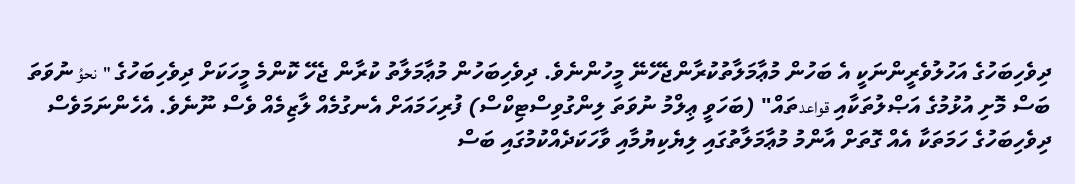ދިވެހިބަހުގެ އަހުލުވެރީންނަކީ އެ ބަހުން މުޢާމަލާތުކުރާންޖެހޭނޭ މީހުންނެވެ. ދިވެހިބަހުން މުޢާމަލާތު ކުރާން ޖެހޭ ކޮންމެ މީހަކަށް ދިވެހިބަހުގެ "نحوُ ނުވަތަ ބަސް މޮށި އުޅުމުގެ އަޞްލުތަކާއި قواعدތައް" (ބަހަވީ ޢިލްމު ނުވަތަ ލިންގުވިސްޓިކްސް) ފުރިހަމައަށް އެނގުމެއް ލާޒިމެއް ވެސް ނޫނެވެ. އެހެންނަމަވެސް ދިވެހިބަހުގެ ހަމަތަކާ އެއް ގޮތަށް އާންމު މުޢާމަލާތުގައި ލިޔެކިޔުމާއި ވާހަކަދެއްކުމުގައި ބަސް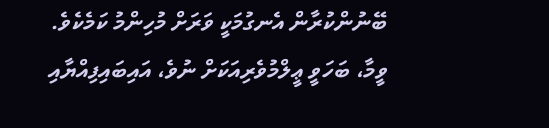ބޭނުންކުރާން އެނގުމަކީ ވަރަށް މުހިންމު ކަމެކެވެ. ވީމާ، ބަހަވީ ޢީލްމުވެރިއަކަށް ނުވެ، އައިބައިފިއްޔާއި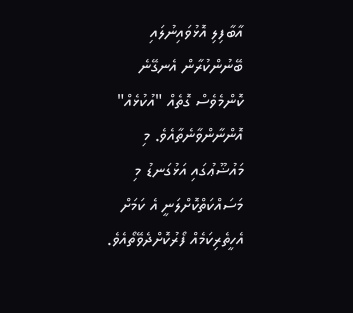އާބާފިލި އޮޅުވައިނުލައި ބޭނުންކުރާން އެނގޭނެ ކޮންމެވެސް ގޮތެއް "އުކުޅެއް" އޮންނާންވާނެތާއެވެ. މި މައުޟޫޢުގައި އަޅުގަނޑު މި މަސައްކަތްކޮށްލަނީ އެ ކަމަށް އެހީތެރިކަމެއް ފޯރުކޮށްދެވޭތޯއެވެ.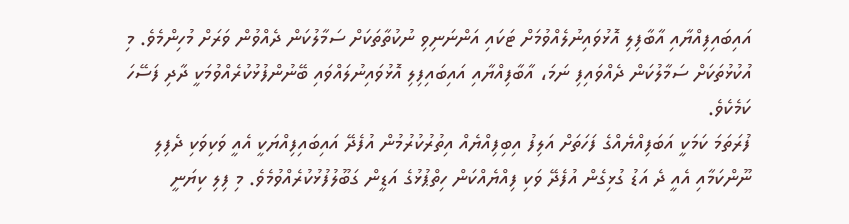އައިބައިފިއްޔާއި އާބާފިލި އޮޅުވައިނުލެއްވުމަށް ޓަކައި އަންނަނިވި ނުކުތާތަކަށް ސަމާލުކަން ދެއްވުން ވަރަށް މުހިންމެވެ. މި އުކުޅުތަކަށް ސަމާލުކަން ދެއްވައިފި ނަމަ، އާބާފިއްޔާއި އައިބައިފިލި އޮޅުވައިނުލައްވައި ބޭނުންފުޅުކުރެއްވުމަކީ ދާދި ފަސޭހަ ކަމެކެވެ.
ފުރަތަމަ ކަމަކީ އަބަފިއްޔެއްގެ ފަހަތަށް އަލިފު އިބިފިއްޔެއް އިތުރުކުރުމުން އުފެދޭ އައިބައިފިއްޔަކީ އެއީ ވަކިވަކި ދެފިލި ނޫންކަމާއި އެއީ ދެ އަޑު ގުޅިގެން އުފެދޭ ވަކި ފިއްޔެއްކަން ހިތްޕުޅުގެ އަޑީން ގަބޫލުފުޅުކުރެއްވުމެވެ. މި ފިލި ކިޔަނީ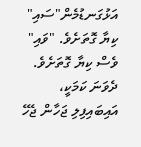އަޅުގަނޑުމެން"ސައި" ކިޔާ ގޮތަށެވެ. "ވައި" ވެސް ކިޔާ ގޮތަށެވެ.
ދެވަނަ ކަމަކީ، އައިބައިފިލި ޖަހާން ޖެހޭ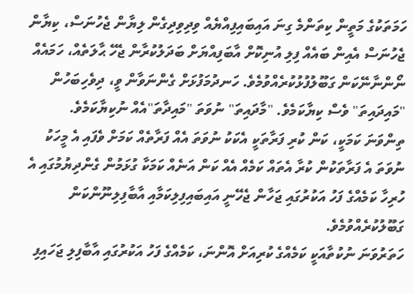ހަމަތަކުގެ މަތީން ކިތަންމެ ގިނަ އައިބައިފިއްޔެއް ވިދިވިދިގެން ލިޔާން ޖެހުނަސް، ކިޔާން ޖެހުނަސް އެއިން ބައެއް ފިލި އުނިކޮށް އާބަފިއްޔަށް ބަދަލުކުރާން ޖެހޭ ޙާލަތެއް، ހަމައެއް ނޯންނާނޭކަން ގަބޫލުފުޅުކުރެއްވުމެވެ. ހަނދުމަފުޅަށް ގެންނަވާން ވީ، ދިވެހިބަހުން "މައިދައިތަ" ވެސް ކިޔާކަމެވެ. "މާދައިތަ" ނުވަތަ "މައިދާތަ"އެއް ނުކިޔާކަމެވެ.
ތިންވަނަ ކަމަކީ، ކަން ކުރި ފަރާތަކީ އެކަކު ނުވަތަ އެއް ފަރާތެއް ކަމަށް ވެފައި އެ މީހަކު ނުވަތަ އެ ފަރާތަކުން ކުރާ އެތައް ކަމެއް އެއް ކަން އަނެއް ކަމަކާ ގުޅަމުން ގެންދިޔުމުގައި އެ ހުރިހާ ކަމެއްގެ ފަހު އަކުރުގައި ޖަހާން ޖެހޭނީ އައިބައިފިލިކަމާއި އާބާފިލިނޫންކަން ގަބޫލުކުރެއްވުމެވެ.
ހަތަރުވަނަ ނުކުތާއަކީ ކަމެއްގެ ކުރިއަށް އޮންނަ، ކަމެއްގެ ފަހު އަކުރުގައި އާބާފިލި ޖަހައިފި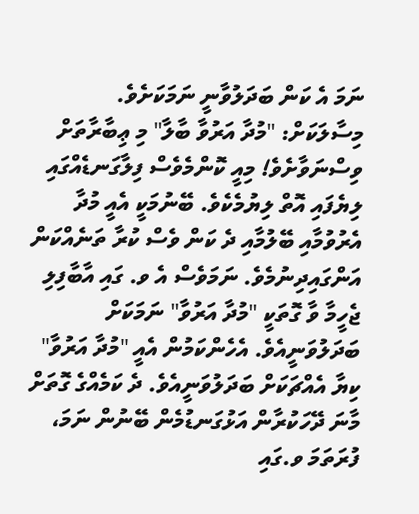ނަމަ އެ ކަން ބަދަލުވާނީ ނަމަކަށެވެ.
މިސާލަކަށް: "މުދާ އަރުވާ ބާލާ" މި ޢިބާރާތަށް ވިސްނަވާށެވެ! މިއީ ކޮންމެވެސް ފިލާގަނޑެއްގައި ލިޔެފައި އޮތް ލިޔުމެކެވެ. ބޭނުމަކީ އެއީ މުދާ އެރުވުމާއި ބޭލުމާއި ދެ ކަން ވެސް ކުރާ ތަނެއްކަން އަންގައިދިނުމެވެ. ނަމަވެސް އެ ވ. ގައި އާބާފިލި ޖެހީމާ ވާ ގޮތަކީ "މުދާ އަރުވާ" ނަމަކަށް ބަދަލުވަނީއެވެ. އެހެންކަމުން އެއީ "މުދާ އަރުވާ" ކިޔާ އެއްޗަކަށް ބަދަލުވަނީއެވެ. ދެ ކަމެއްގެ ގޮތަށް މާނަ ދޭހަކުރާން އަޅުގަނޑުމެން ބޭނުން ނަމަ، ފުރަތަމަ ވ.ގައި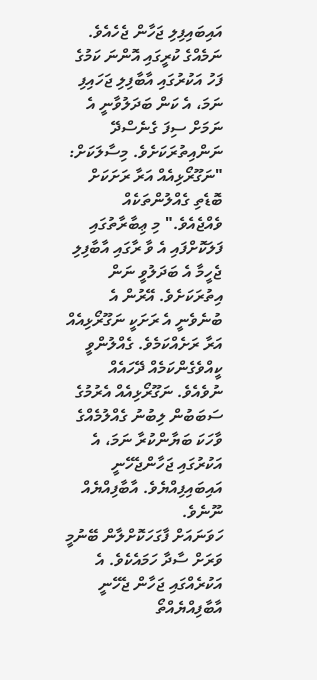އައިބައިފިލި ޖަހާން ޖެހެއެވެ.
ނަމެއްގެ ކުރީގައި އޮންނަ ކަމުގެ ފަހު އަކުރުގައި އާބާފިލި ޖަހައިފި ނަމަ، އެ ކަން ބަދަލުވާނީ އެ ނަމަށް ސިފަ ގެނެސްދޭ ނަންއިތުރަކަށެވެ. މިސާލަކަށް: "ނަގޫރޯޅިއެއް އަރާ ރަށަކަށް ބޮޑެތި ގެއްލުންތަކެއް ވެއްޖެއެވެ." މި ޢިބާރާތުގައި ފަލަކޮށްފައި އެ ވާ ރާގައި އާބާފިލި ޖެހީމާ އެ ބަދަލުވީ ނަން އިތުރަކަށެވެ. އޭރުން އެ ބުނެވެނީ އެ ރަށަކީ ނަގޫރޯޅިއެއް އަރާ ރަށެއްކަމެވެ. ގެއްލުންވީ ކީއްވެގެންކަމެއް ދޭހައެއް ނުވެއެވެ. ނަގޫރޯޅިއެއް އެރުމުގެ ސަބަބުން ލިބުނު ގެއްލުމެއްގެ ވާހަކަ ބަޔާންކުރާ ނަމަ، އެ އަކުރުގައި ޖަހާންޖެހޭނީ އައިބައިފިއްޔެވެ. އާބާފިއްޔެއް ނޫނެވެ.
ހަވަނައަށް ފާގަހަކޮށްލާން ބޭނުމީ ވަރަށް ސާދާ ހަމައެކެވެ. އެ އަކުރެއްގައި ޖަހާން ޖެހޭނީ އާބާފިއްޔެއްތޯ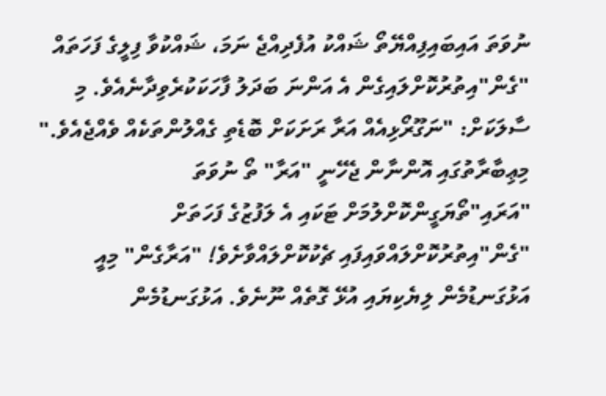ނުވަތަ އައިބައިފިއްޔޭތޯ ޝައްކު އުފެދިއްޖެ ނަމަ، ޝައްކުވާ ފިލީގެ ފަހަތައް "ގެން"އިތުރުކޮށްލައިގެން އެ އަންނަ ބަދަލު ފާހަކަކުރެވިދާނެއެވެ. މި ސާލަކަށް: "ނަގޫރޯޅިއެއް އަރާ ރަށަކަށް ބޮޑެތި ގެއްލުންތަކެއް ވެއްޖެއެވެ." މިޢިބާރާތުގައި އޮންނާން ޖެހޭނީ "އަރާ" ތޯ ނުވަތަ "އަރައި"ތޯޔަގީންކޮށްލުމަށް ޓަކައި އެ ލަފުޒުގެ ފަހަތަށް "ގެން"އިތުރުކޮށްލައްވައިފައި ޗެކުކޮށްލައްވާށެވެ! "އަރާގެން" މިއީ އަޅުގަނޑުމެން ލިޔެކިޔައި އުޅޭ ގޮތެއް ނޫނެވެ. އަޅުގަނޑުމެން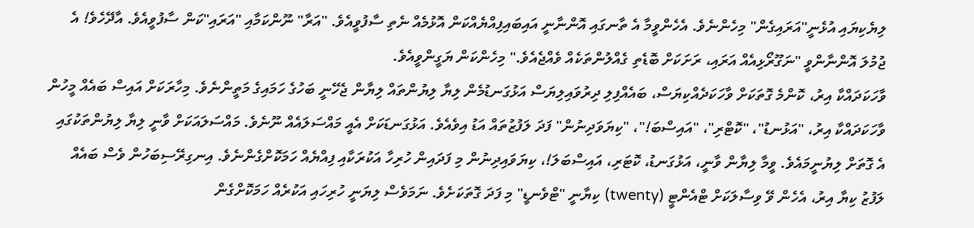ލިޔެކިޔައި އުޅެނީ"އަރައިގެން" މިހެންނެވެ. އެހެންވީމާ އެ ތާނގައި އޮންނާނީ އައިބައިފިއްޔެއްކަން އޮޅުމެއް ނެތި ސާފުވީއެވެ. "އަރާ" ނޫންކަމާއި "އަރައި"ކަން ސާފުވީއެވެ. އާދޭހެވެ! އެ ޖުމުލަ އޮންނާންވީ "ނަގޫރޯޅިއެއް އަރައި، ރަށަކަށް ބޮޑެތި ގެއްލުންތަކެއް ވެއްޖެއެވެ." މިހެންކަން ޔަގީންވީއެވެ.
ވާހަކަދައްކާ އިރު، ކޮންމެ ގޮތަކަށް ވާހަކަދެއްކިޔަސް، ބައެއްފިލި ދިރުވައިލިޔަސް އަޅުގަނޑުމެން ލިޔާ ލިޔުންތައް ލިޔާން ޖެހޭނީ ބަހުގެ ހަމައިގެ މަތީންނެވެ. މިހާރަކަށް އައިސް ބައެއް މީހުން ވާހަކަދައްކާ އިރު، "އަޅުނޑު"، "ކޮޓްރި"، "އައިސްބަ!"، "ކިޔަވަދިނުން" ފަދަ ލަފުޒުތައް އަޑު އިވެއެވެ. އަޅުގަނޑަކަށް އެއީ މައްސަލައެއް ނޫނެވެ. މައްސަލައަކަށް ވާނީ ލިޔާ ލިޔުންތަކުގައި އެ ގޮތަށް ލިޔުނީމައެވެ. ވީމާ ލިޔާން ވާނީ، އަޅުގަނޑު، ކޮޓަރި، އައިސްބަލަ!، ކިޔަވައިދިނުން މި ފަދައިން ހުރިހާ އަކުރަކާއި ފިއްޔެއް ހަމަކޮށްގެންނެވެ. އިނގިރޭސިބަހުން ވެސް ބައެއް ލަފުޒު ކިޔާ އިރު، އެހެން ވޭ ވިސާލަކަށް ޓްއެންޓީ (twenty) ކިޔާނީ "ޓްވެނޑީ" މި ފަދަ ގޮތަކަށެވެ. ނަމަވެސް ލިޔަނީ ހުރިހައި އަކުރެއް ހަމަކޮށްގެން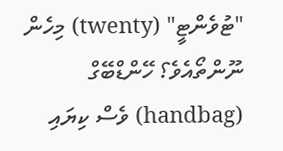"ޓުވެންޓީ" (twenty) މިހެން ނޫންތޯއެވެ؟ ހޭންޑްބޭގް (handbag) ވެސް ކިޔައި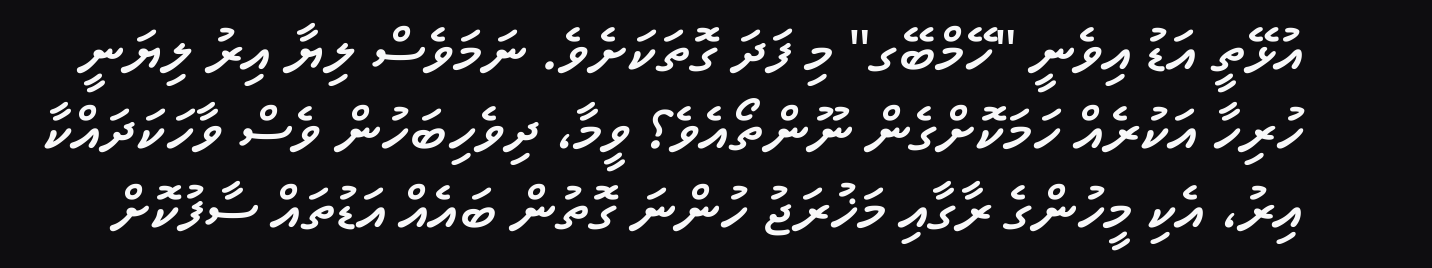އުޅޭތީ އަޑު އިވެނީ "ހޭމްބޭގ" މި ފަދަ ގޮތަކަށެވެ. ނަމަވެސް ލިޔާ އިރު ލިޔަނީ ހުރިހާ އަކުރެއް ހަމަކޮށްގެން ނޫންތޯއެވެ؟ ވީމާ، ދިވެހިބަހުން ވެސް ވާހަކަދައްކާ އިރު، އެކި މީހުންގެ ރާގާއި މަޚުރަޖު ހުންނަ ގޮތުން ބައެއް އަޑުތައް ސާފުކޮށް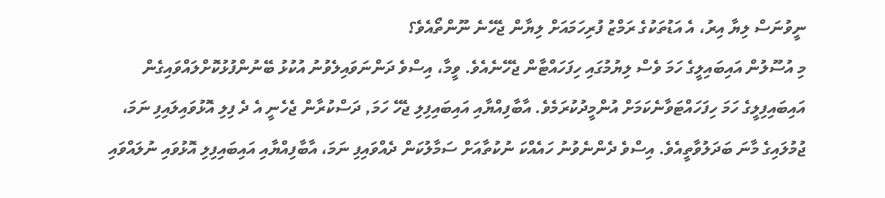ނީވުނަސް ލިޔާ އިރު، އެ އަޑުތަކުގެ ރަމްޒު ފުރިހަމައަށް ލިޔާން ޖެހޭނެ ނޫންތޯއެވެ؟
މި އުސޫލުން އައިބައިލީގެ ހަމަ ވެސް ލިޔުމުގައި ހިފަހައްޓާން ޖެހޭނެއެވެ. ވީމާ، އިސްވެ ދަންނަވައިލެވުނު އުކުޅު ބޭނުންފުޅުކޮށްލައްވައިގެން އައިބައިފިލީގެ ހަމަ ހިފަހައްޓަވާނެކަމަށް އުންމީދުކުރަމެވެ. އާބާފިއްޔާއި އައިބައިފިލި ޖެހޭ ހަމަ, ދަސްކުރާން ޖެހެނީ އެ ދެ ފިލި އޮޅުވައިލައިފި ނަމަ، ޖުމުލައިގެ މާނަ ބަދަލުވާތީއެވެ. އިސްވެ ދެންނެވުނު ހައެއްކަ ނުކުތާއަށް ސަމާލުކަން ދެއްވައިފި ނަމަ، އާބާފިއްޔާއި އައިބައިފިލި އޮޅުވައި ނުލައްވައި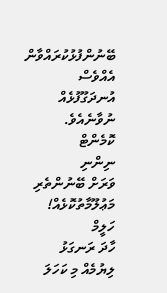ބޭނުންފުޅުކުރައްވާން އެއްވެސް އުނދަގޫފުޅެއް ނުވާނެއެވެ.
ކޮމެންޓް
ނިންނި
ވަރަށް ބޭނުންތެރި މަޢުލޫމާތުކޮޅެއް!
ހަލީމް
ހާދަ ރަނގަޅު ލިޔުމެއް މި ކަހަލަ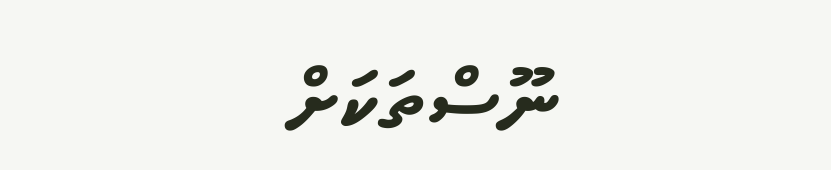ނޫސްތަކަށް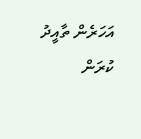އަހަރެން ތާއީދު ކުރަން